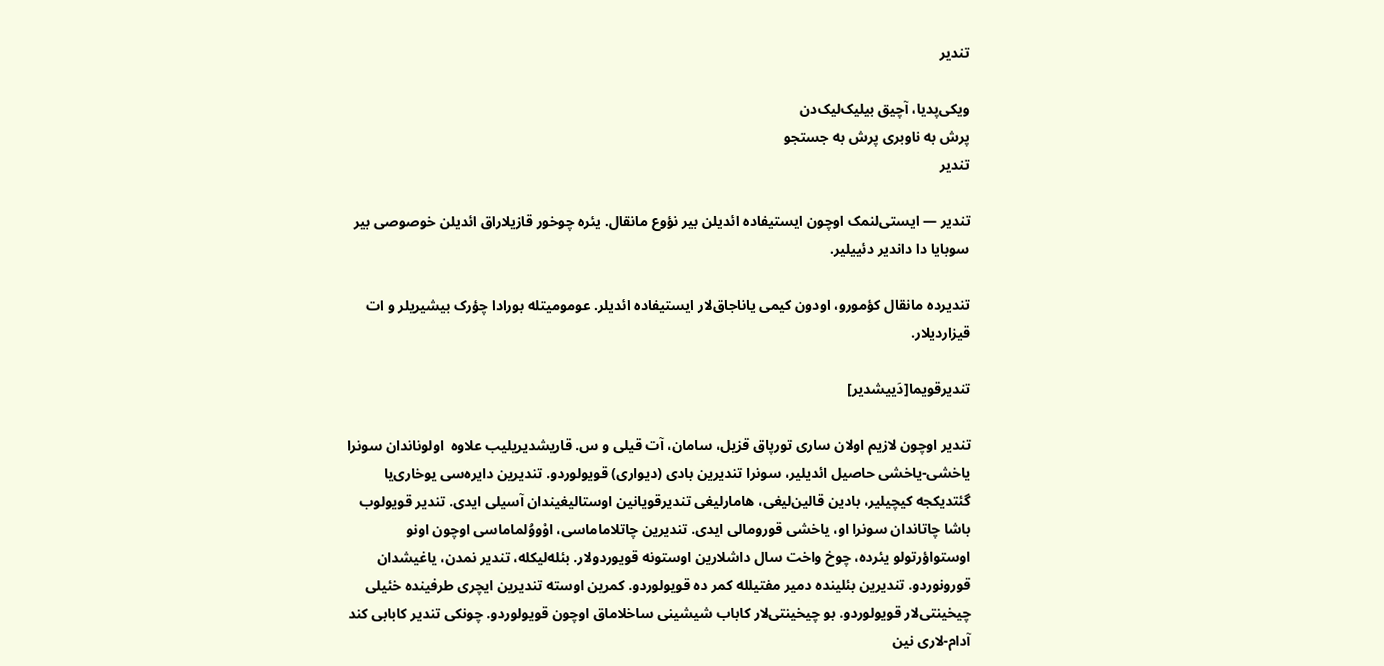تندیر

ویکی‌پدیا، آچیق بیلیک‌لیک‌دن
پرش به ناوبری پرش به جستجو
تندیر

تندیر — ایستی‌لنمک اوچون ایستیفاده ائدیلن بیر نؤوع مانقال. یئره چوخور قازیلاراق ائدیلن خوصوصی بیر سوبایا دا داندیر دئییلیر.

تندیرده مانقال کؤمورو، اودون کیمی یاناجاق‌لار ایستیفاده ائدیلر. عومومیتله بورادا چؤرک بیشیریلر و ات قیزاردیلار.

تندیرقویما[دَییشدیر]

تندیر اوچون لازیم اولان ساری تورپاق قزیل، سامان، آت قیلی و س. قاریشدیریلیب علاوه  اولوناندان سونرا یاخشی-یاخشی حاصیل ائدیلیر، سونرا تندیرین بادی (دیواری) قویولوردو. تندیرین دایره‌سی یوخاری‌یا گئتدیکجه کیچیلیر، بادین قالین‌لیغی، هامارلیغی تندیرقویانین اوستالیغیندان آسیلی ایدی. تندیر قویولوب باشا چاتاندان سونرا او، یاخشی قورومالی ایدی. تندیرین چاتلاماماسی، اوْووُلماماسی اوچون اونو اوستواؤرتولو یئرده، چوخ واخت سال داشلارین اوستونه قویوردولار. بئله‌لیکله، تندیر نمدن، یاغیشدان قورونوردو. تندیرین بئلینده دمیر مفتیلله کمر ده قویولوردو. کمرین اوسته تندیرین ایچری طرفینده خئیلی چیخینتی‌لار قویولوردو. بو چیخینتی‌لار کاباب شیشینی ساخلاماق اوچون قویولوردو. چونکی تندیر کابابی کند آدام-لاری نین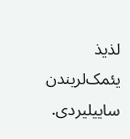لذیذ یئمک‌لریندن ساییلیردی.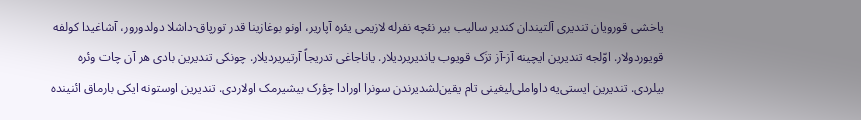یاخشی قورویان تندیری آلتیندان کندیر سالیب بیر نئچه نفرله لازیمی یئره آپاریر، اونو بوغازینا قدر تورپاق-داشلا دولدورور، آشاغیدا کولفه قویوردولار. اوّلجه تندیرین ایچینه آز-آز تزَک قویوب یاندیریردیلار. یاناجاغی تدریجاً آرتیریردیلار. چونکی تندیرین بادی هر آن چات وئره بیلردی. تندیرین ایستی‌یه داواملی‌لیغینی تام یقین‌لشدیرندن سونرا اورادا چؤرک بیشیرمک اولاردی. تندیرین اوستونه ایکی بارماق ائنینده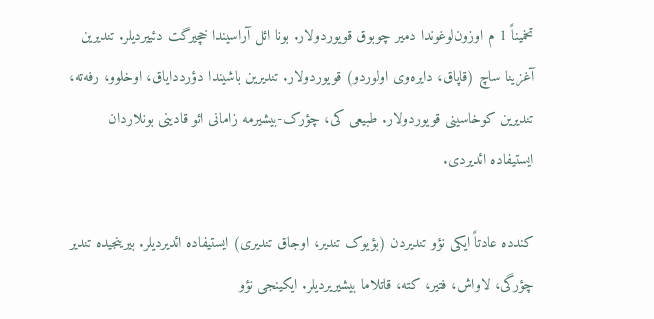تخمیناً 1 م اوزون‌لوغوندا دمیر چوبوق قویوردولار. بونا ائل آراسیندا خچیرگت دئییردیلر. تندیرین آغزینا ساچ (قاپاق، دایره‌وی اولوردو) قویوردولار. تندیرین باشیندا دؤرددایاق، اوخلوو، رفه‌ته، تندیرین کوخاسینی قویوردولار. طبیعی کی، چؤرک-بیشیرمه زامانی ائو قادینی بونلاردان ایستیفاده ائدیردی.

کندده عادتاً ایکی نؤو تندیردن (بؤیوک تندیر، اوجاق تندیری) ایستیفاده ائدیردیلر. بیرینجیده تندیر چؤرگی، لاواش، فتیر، کته، قاتلاما بیشیریردیلر. ایکینجی نؤو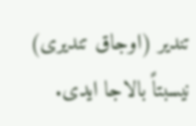تندیر (اوجاق تندیری) نیسبتاً بالاجا ایدی.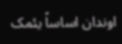اوندان اساساً یئمک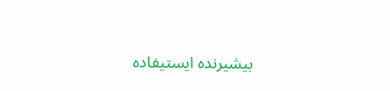بیشیرنده ایستیفاده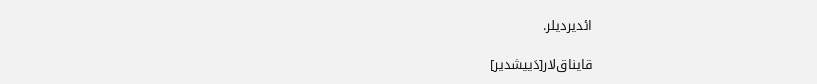ائدیردیلر.

قایناق‌لار[دَییشدیر]